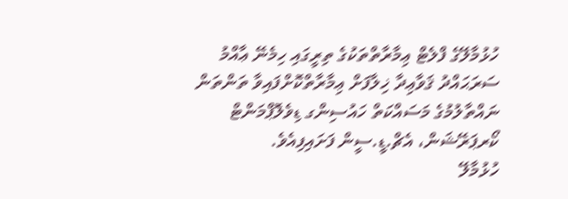ހުޅުމާލޭގެ ފްލެޓް ޢިމާރާތްތަކުގެ ތިރީގައި ހިމެނޭ ޢާއްމު ސަރަޙައްދު ޤަވާޢިދާ ޚިލާފަށް ޢިމާރާތްކޮށްފައިވާ ތަންތަން ނައްތާލުމުގެ މަސައްކަތް ހައުސިންގ ޑިވެލޮޕްމަންޓް ކޯރޕަރޭޝަން، އެޗް.ޑީ.ސީން ފަށައިފިއެވެ.
ހުޅުމާލޭ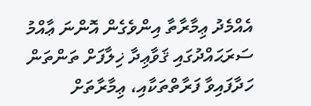އެއްމެދު ޢިމާރާތާ އިންވެގެން އޮންނަ ޢާއްމު ސަރަޙައްދުގައި ޤަވާޢިދާ ޚިލާފަށް ތަންތަން ހަދާފައިވާ ފަރާތްތަކާއި، ޢިމާރާތަށް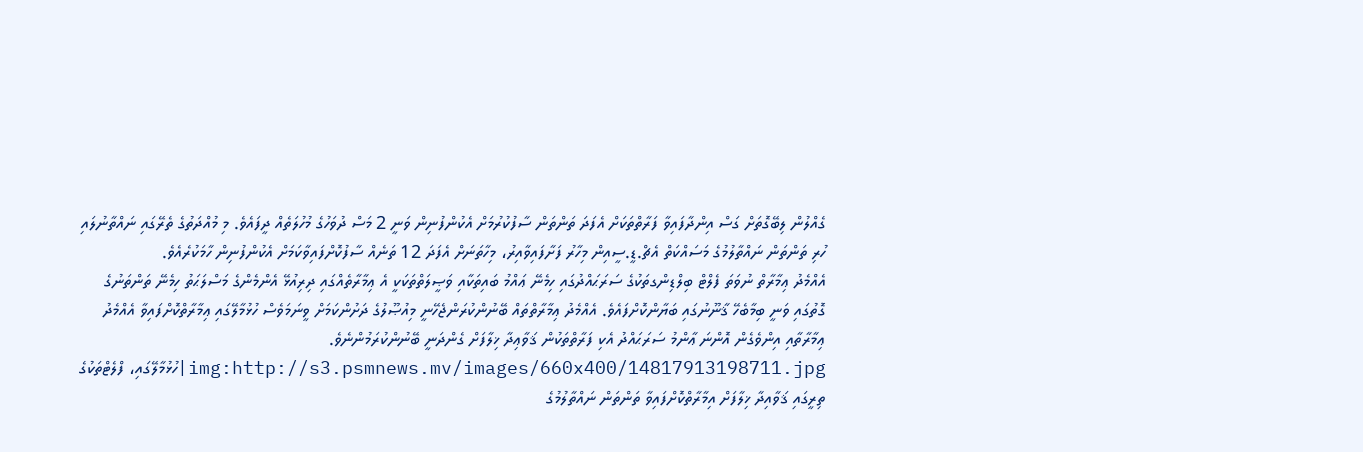ގެއްލުން ލިބޭގޮތަށް ގަސް އިންދާފައިވާ ފަރާތްތަކަށް އެފަދަ ތަންތަން ސާފުކުރުމަށް އެކުންފުނިން ވަނީ 2 މަސް ދުވަހުގެ މުހުލަތެއް ދީފައެވެ. މި މުއްދަތުގެ ތެރޭގައި ނައްތާނުލައި ހުރި ތަންތަން ނައްތާލުމުގެ މަސައްކަތް އެޗް.ޑީ.ސީއިން މިހާރު ފަށާފައިވާއިރު، މިހާތަނަށް އެފަދަ 12 ތަނެއް ސާފުކޮށްފައިވާކަމަށް އެކުންފުނިން ހާމަކުރެއެވެ.
އެއްމެދު ޢިމާރާތް ނުވަތަ ފެލްޓް ބިލްޑިންގތަކުގެ ސަރަޙައްދުގައި ހިމެނޭ ޢައްމު ބައިތަކާއި ވަޞީލަތްތަކަކީ އެ ޢިމާރާތެއްގައި ދިރިއުޅޭ އެންމެންގެ މަސްލަޙަތު ހިމެނޭ ތަންތަނުގެ ގޮތުގައި ވަނީ ބިމާބެހޭ ޤާނޫނުގައި ބަޔާންކޮށްފައެވެ. އެއްމެދު ޢިމާރާތްތައް ބޭނުންކުރަންޖެހޭނީ މިއުޞޫލުގެ ދަށުންކަމަށް ވީނަމަވެސް ހުޅުމާލޭގައި ޢިމާރާތްކޮށްފައިވާ އެއްމެދު ޢިމާރާތާއި އިންވެގެން އޮންނަ ޢާންމު ސަރަޙައްދު އެކި ފަރާތްތަކުން ޤަވާޢިދާ ޚިލާފަށް ގެންދަނީ ބޭނުންކުރަމުންނެވެ.
img:http://s3.psmnews.mv/images/660x400/14817913198711.jpg|ހުޅުމާލޭގައި، ފްލެޓްތަކުގެ ތިރީގައި ޤަވާއިދާ ޚިލާފަށް އިމާރާތްކޮށްފައިވާ ތަންތަން ނައްތާލުމުގެ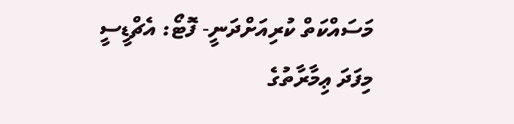މަސައްކަތް ކުރިއަށްދަނީ- ފޮޓޯ: އެޗްޑީސީ
މިފަދަ ޢިމާރާތުގެ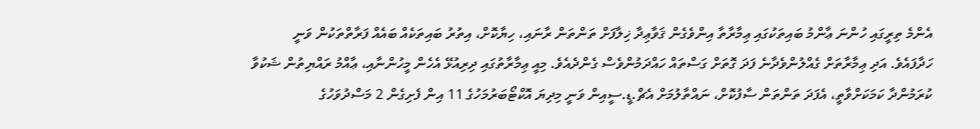އެންމެ ތިރީގައި ހުންނަ ޢާންމު ބައިތަކުގައި ޢިމާރާތާ އިންވެގެން ޤަވާޢިދާ ޚިލާފަށް ތަންތަން ރާނައި، ހިޔާކޮށް، އިތުރު ބައިތަކެއް ބައެއް ފަރާތްތަކުން ވަނީ ހަދާފައެވެ. އަދި ޢިމާރާތަށް ގެއްލުންވެދާނެ ފަދަ ގޮތަށް ގަސްތައް ހައްދަމުންވެސް ގެންދެއެވެ. މިއީ ޢިމާރާތުގައި ދިރިއުޅޭ އެހެން މީހުންނާއި، ޢާއްމު ރައްޔިތުން ޝަކުވާ ކުރަމުންދާ ކަމަކަށްވާތީ، އެފަދަ ތަންތަން ސާފުކޮށް، ނައްތާލުމަށް އެޗް.ޑީ.ސީއިން ވަނީ މިދިޔަ އޮކްޓޯބަރުމަހުގެ 11 އިން ފެށިގެން 2 މަސްދުވަހުގެ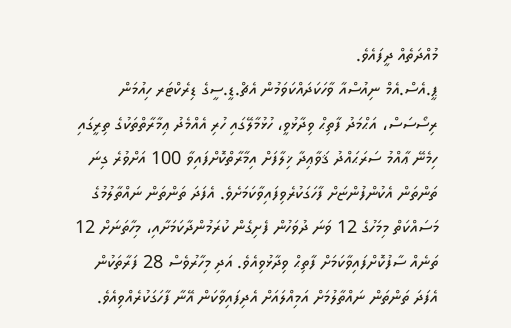މުއްދަތެއް ދީފައެވެ.
ޕީ.އެސް.އެމް ނިއުސްއާ ވާހަކަދައްކަވަމުން އެޗް.ޑީ.ސީގެ ޑިރެކްޓަރ ހިއުމަން ރިސޯސަސް، އަޙްމަދު ފާތިޙް ވިދާޅުވީ، ހުޅުމާލޭގައި ހުރި އެއްމެދު ޢިމާރާތްތަކުގެ ތިރީގައި ހިމެނޭ ޢާއްމު ސަރަޙައްދު ޤަވާޢިދާ ޚިލާފަށް އިމާރާތްކޮށްފައިވާ 100 އަށްވުރެ ގިނަ ތަންތަން އެކުންފުންޏަށް ފާހަގަކުރެވިފައިވާކަމަށެވެ. އެފަދަ ތަންތަން ނައްތާލުމުގެ މަސައްކަތް މިމަހުގެ 12 ވަނަ ދުވަހުން ފެށިގެން ކުރަމުންދާކަމަށާއި، މިހާތަނަށް 12 ތަނެއް ސާފުކޮށްފައިވާކަމަށް ފާތިޙް ވިދާޅުވިއެވެ. އަދި މިހާރުވެސް 28 ފަރާތަކުން އެފަދަ ތަންތަން ނައްތާލުމަށް އަމިއްލައަށް އެދިފައިވާކަން އޭނާ ފާހަގަކުރެއްވިއެވެ.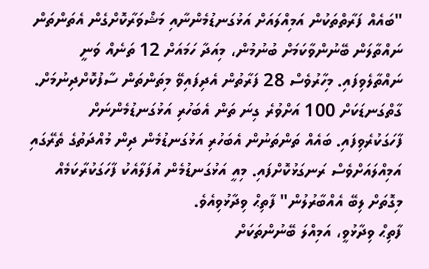"ބައެއް ފަރާތްތަކުން އަމިއްލައަށް އަޅުގަނޑުމެންނާއި މަޝްވަރާކޮށްގެން އެތަންތަން ނައްތާލަން ބޭނުންވާކަމަށް ބުނުމުން، މިއަދާ ހަމައަށް 12 ތަނެއް ވަނީ ނައްތާލެވިފައި. މިހާރުވެސް 28 ފަރާތުން އެދިފައިވޭ މިތަންތަން ސާފުކޮށްދިނުމަށް. ގާތްގަނޑަކަށް 100 އަށްވުރެ ގިނަ ތަން އެބަހުރި އަޅުގަނޑުމެންނަށް ފާހަގަކުރެވިފައި. ބައެއް ތަންތަނުން އެބަހުރި އަޅުގަނޑުމެން ދިން މުއްދަތުގެ ތެރޭގައި އަމިއްލައަށްވެސް ރަނގަޅުކޮށްފައި. މިއީ އަޅުގަނޑުމެން އުފަލާއެކު ފާހަގަކުރާކަމެއް މިގޮތަށް ލިބޭ އެއްބާރުލުން" ފާތިޙް ވިދާޅުވިއެވެ.
ފާތިޙް ވިދާޅުވީ، އަމިއްލަ ބޭނުންތަކަށް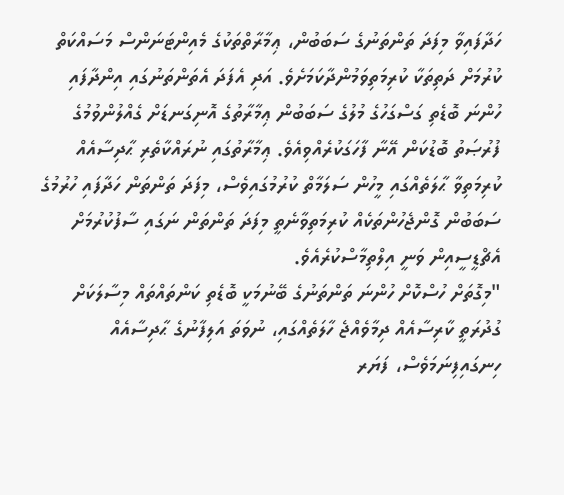ހަދާފައިވާ މިފަދަ ތަންތަނުގެ ސަބަބުން، ޢިމާރާތްތަކުގެ މެއިންޓަނަންސް މަސައްކަތް ކުރުމަށް ދަތިތަކާ ކުރިމަތިވަމުންދާކަމަށެވެ. އަދި އެފަދަ އެތަންތަނުގައި އިންދާފައި ހުންނަ ބޮޑެތި ގަސްގަހުގެ މުލުގެ ސަބަބުން ޢިމާރާތުގެ އޮނިގަނޑަށް ގެއްލުންވުމުގެ ފުރުޞަތު ބޮޑުކަން އޭނާ ފާހަގަކުރެއްވިއެވެ. ޢިމާރާތުގައި ނުރައްކާތެރި ޙާދިސާއެއް ކުރިމަތިވާ ޙާލަތެއްގައި މީހުން ސަލަމާތް ކުރުމުގައިވެސް، މިފަދަ ތަންތަން ހަދާފައި ހުރުމުގެ ސަބަބުން ގޮންޖެހުންތަކެއް ކުރިމަތިވާނެތީ މިފަދަ ތަންތަން ނަގައި ސާފުކުރުމަށް އެޗްޑީސީއިން ވަނީ އިލްތިމާސްކުރެއެވެ.
"މިގޮތަށް ހުސްކޮށް ހުންނަ ތަންތަނުގެ ބޭނުމަކީ ބޮޑެތި ކަންތައްތައް މިސާލަކަށް ގުދުރަތީ ކާރިސާއެއް ދިމާވެއްޖެ ހާލަތެއްގައި، ނުވަތަ އަލިފާނުގެ ޙާދިސާއެއް ހިނގައިފިނަމަވެސް، ފަޔަރ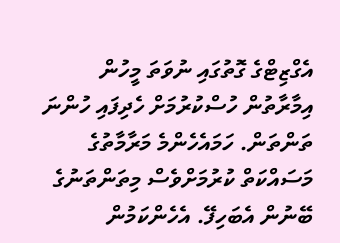އެގްޒިޓްގެ ގޮތުގައި ނުވަތަ މީހުން އިމާރާތުން ހުސްކުރުމަށް ހެދިފައި ހުންނަ ތަންތަން. ހަމައެހެންމެ މަރާމާތުގެ މަސައްކަތް ކުރުމަށްވެސް މިތަންތަނުގެ ބޭނުން އެބަހިފޭ. އެހެންކަމުން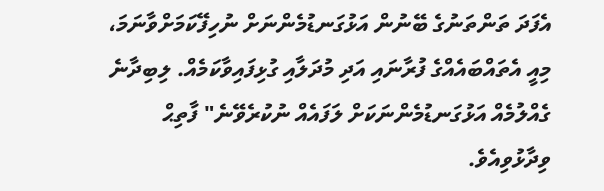އެފަދަ ތަންތަނުގެ ބޭނުން އަޅުގަނޑުމެންނަށް ނުހިފޭކަމަށްވާނަމަ، މިއީ އެތައްބައެއްގެ ފުރާނައި އަދި މުދަލާއި ގުޅިފައިވާކަމެއް. ލިބިދާނެ ގެއްލުމެއް އަޅުގަނޑުމެންނަކަށް ލަފައެއް ނުކުރެވޭނެ" ފާތިޙް ވިދާޅުވިއެވެ.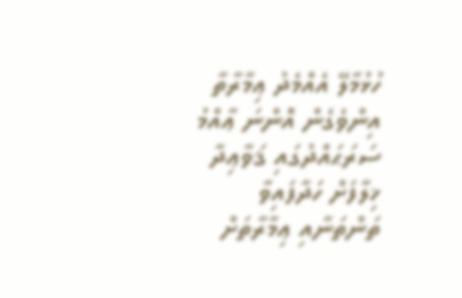ހުޅުމާލޭ އެއްމެދު ޢިމާރާތާ އިންވެގެން އޮންނަ ޢާއްމު ސަރަޙައްދުގައި ޤަވާޢިދާ ޚިލާފަށް ހަދާފައިވާ ތަންތަނާއި ޢިމާރާތަށް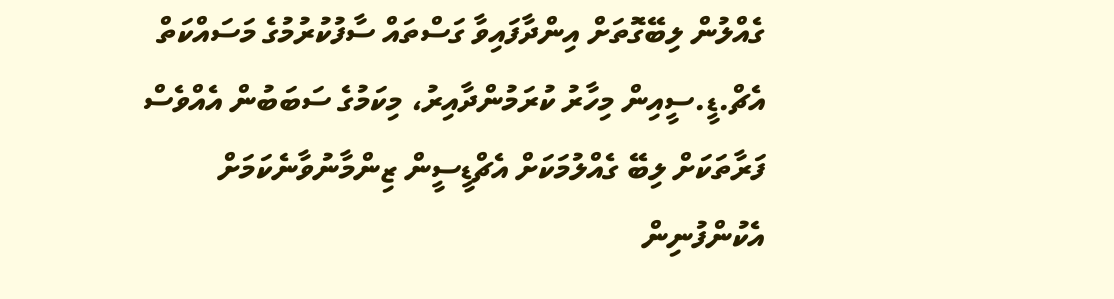ގެއްލުން ލިބޭގޮތަށް އިންދާފައިވާ ގަސްތައް ސާފުކުރުމުގެ މަސައްކަތް އެޗް.ޑީ.ސީއިން މިހާރު ކުރަމުންދާއިރު، މިކަމުގެ ސަބަބުން އެއްވެސް ފަރާތަކަށް ލިބޭ ގެއްލުމަކަށް އެޗްޑީސީން ޒިންމާނުވާނެކަމަށް އެކުންފުނިން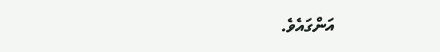އަންގައެވެ.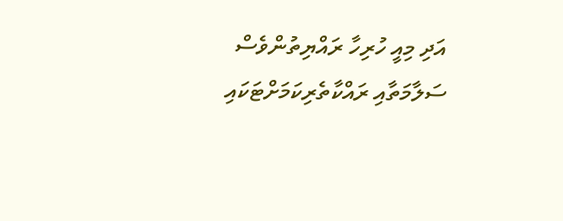އަދި މިއީ ހުރިހާ ރައްޔިތުންވެސް ސަލާމަތާއި ރައްކާތެރިކަމަށްޓަކައި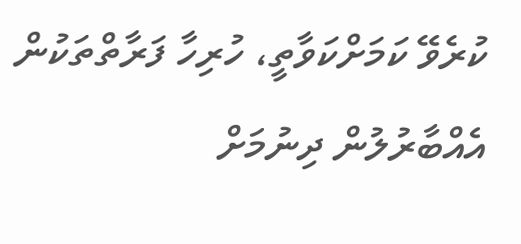ކުރެވޭ ކަމަށްކަވާތީ، ހުރިހާ ފަރާތްތަކުން އެއްބާރުލުން ދިނުމަށް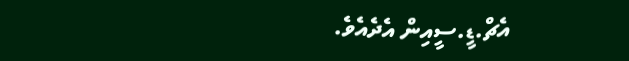އެޗް.ޑީ.ސީއިން އެދެއެވެ.